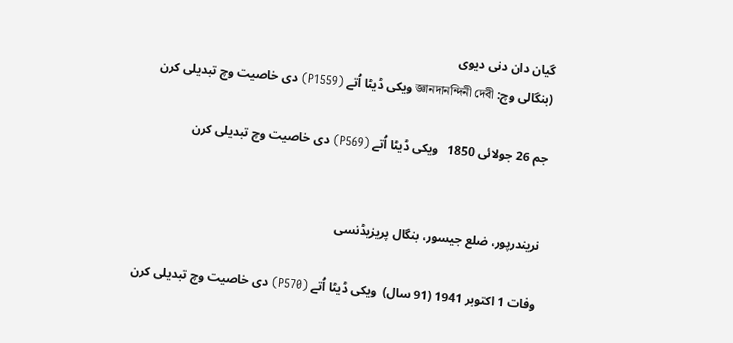گیان دان دنی دیوی
(بنگالی وچ: জ্ঞানদানন্দিনী দেবী ویکی ڈیٹا اُتے (P1559) دی خاصیت وچ تبدیلی کرن

جم 26 جولائی 1850   ویکی ڈیٹا اُتے (P569) دی خاصیت وچ تبدیلی کرن


نریندرپور، ضلع جیسور، بنگال پریزیڈنسی

وفات 1 اکتوبر 1941 (91 سال)  ویکی ڈیٹا اُتے (P570) دی خاصیت وچ تبدیلی کرن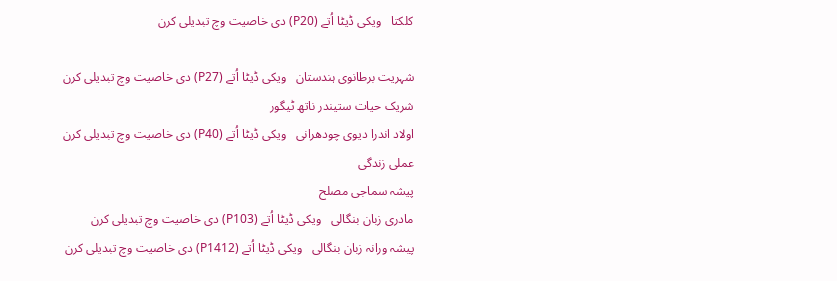کلکتا   ویکی ڈیٹا اُتے (P20) دی خاصیت وچ تبدیلی کرن

شہریت برطانوی ہندستان   ویکی ڈیٹا اُتے (P27) دی خاصیت وچ تبدیلی کرن
شریک حیات ستیندر ناتھ ٹیگور
اولاد اندرا دیوی چودھرانی   ویکی ڈیٹا اُتے (P40) دی خاصیت وچ تبدیلی کرن
عملی زندگی
پیشہ سماجی مصلح
مادری زبان بنگالی   ویکی ڈیٹا اُتے (P103) دی خاصیت وچ تبدیلی کرن
پیشہ ورانہ زبان بنگالی   ویکی ڈیٹا اُتے (P1412) دی خاصیت وچ تبدیلی کرن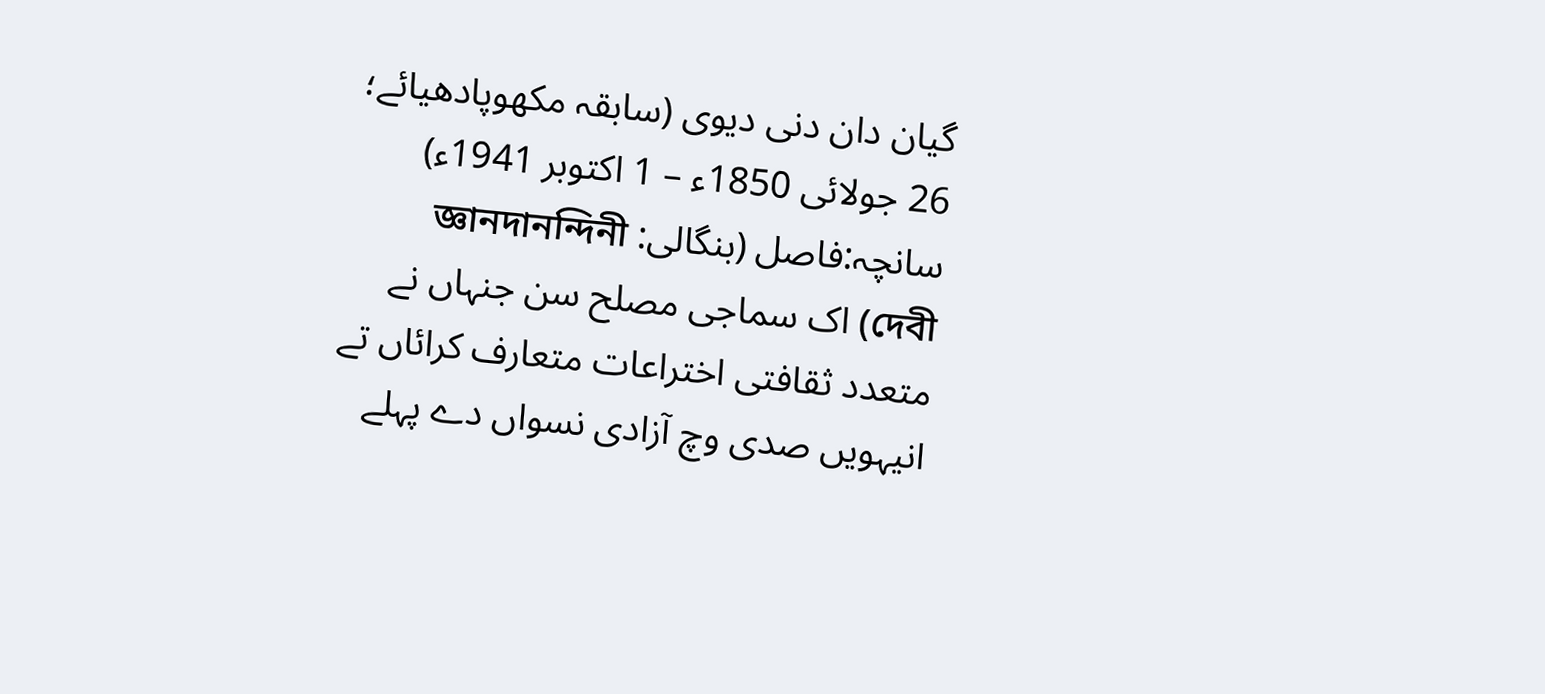گیان دان دنی دیوی (سابقہ مکھوپادھیائے؛ 26 جولائی 1850ء – 1 اکتوبر 1941ء) سانچہ:فاصل (بنگالی: জ্ঞানদানন্দিনী দেবী) اک سماجی مصلح سن جنہاں نے متعدد ثقافتی اختراعات متعارف کرائاں تے انیہويں صدی وچ آزادی نسواں دے پہلے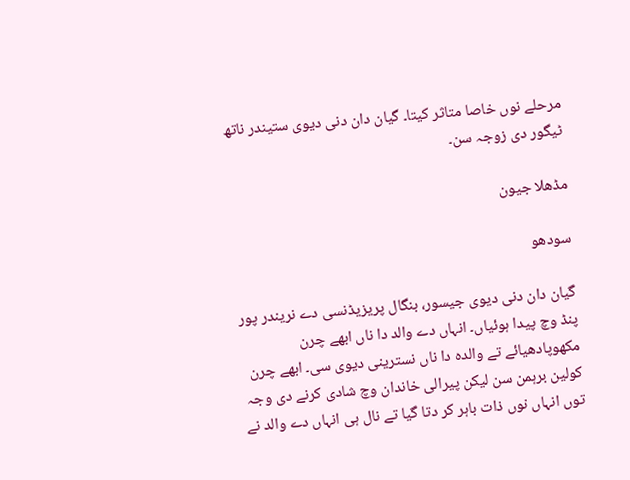مرحلے نوں خاصا متاثر کیتا۔ گیان دان دنی دیوی ستیندر ناتھ ٹیگور دی زوجہ سن۔

مڈھلا جیون

سودھو

گیان دان دنی دیوی جیسور، بنگال پریزیڈنسی دے نریندر پور پنڈ وچ پیدا ہوئیاں۔ انہاں دے والد دا ناں ابھے چرن مکھوپادھیائے تے والدہ دا ناں نسترینی دیوی سی۔ ابھے چرن کولین برہمن سن لیکن پیرالی خاندان وچ شادی کرنے دی وجہ توں انہاں نوں ذات باہر کر دتا گیا تے نال ہی انہاں دے والد نے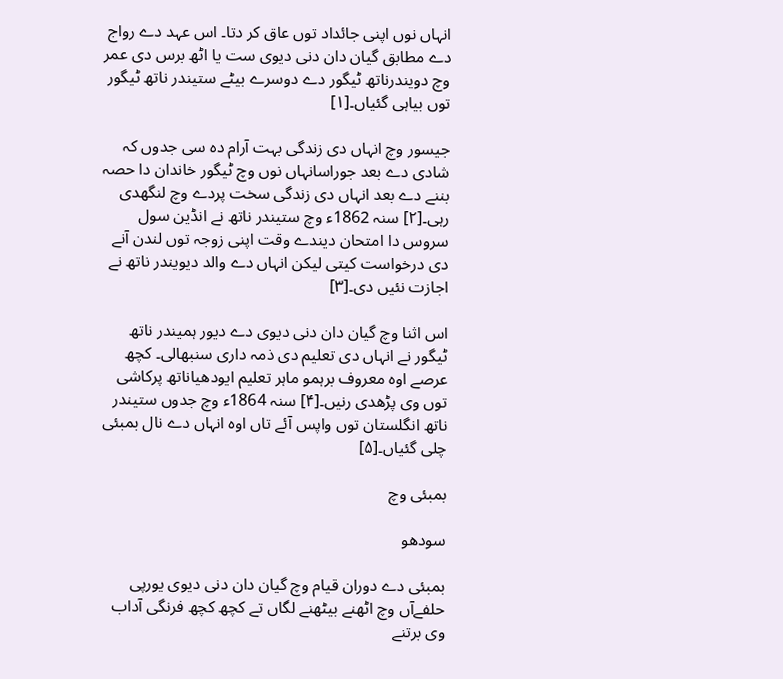انہاں نوں اپنی جائداد توں عاق کر دتا۔ اس عہد دے رواج دے مطابق گیان دان دنی دیوی ست یا اٹھ برس دی عمر وچ دویندرناتھ ٹیگور دے دوسرے بیٹے ستیندر ناتھ ٹیگور توں بیاہی گئياں۔[۱]

جیسور وچ انہاں دی زندگی بہت آرام دہ سی جدوں کہ شادی دے بعد جوراسانہاں نوں وچ ٹیگور خاندان دا حصہ بننے دے بعد انہاں دی زندگی سخت پردے وچ لنگھدی رہی۔[۲] سنہ 1862ء وچ ستیندر ناتھ نے انڈین سول سروس دا امتحان دیندے وقت اپنی زوجہ توں لندن آنے دی درخواست کيتی لیکن انہاں دے والد دیویندر ناتھ نے اجازت نئيں دی۔[۳]

اس اثنا وچ گیان دان دنی دیوی دے دیور ہمیندر ناتھ ٹیگور نے انہاں دی تعلیم دی ذمہ داری سنبھالی۔ کچھ عرصے اوہ معروف برہمو ماہر تعلیم ایودھیاناتھ پرکاشی توں وی پڑھدی رنيں۔[۴] سنہ 1864ء وچ جدوں ستیندر ناتھ انگلستان توں واپس آئے تاں اوہ انہاں دے نال بمبئی چلی گئياں۔[۵]

بمبئی وچ

سودھو

بمبئی دے دوران قیام وچ گیان دان دنی دیوی یورپی حلفےآں وچ اٹھنے بیٹھنے لگاں تے کچھ کچھ فرنگی آداب وی برتنے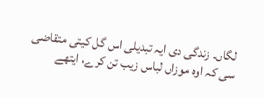لگاں۔ زندگی دی ایہ تبدیلی اس گل کيتی متقاضی سی کہ اوہ موزاں لباس زیب تن کرے، ایتھے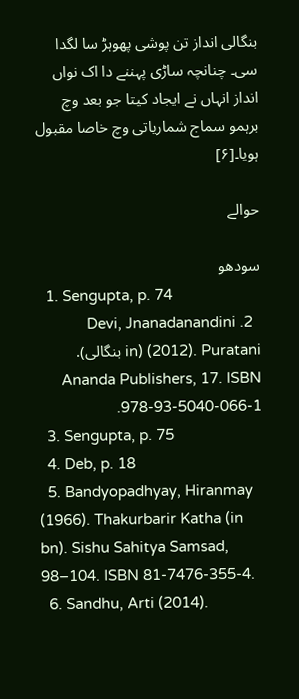بنگالی انداز تن پوشی پھوہڑ سا لگدا سی۔ چنانچہ ساڑی پہننے دا اک نواں انداز انہاں نے ایجاد کیتا جو بعد وچ برہمو سماج شماریاتی وچ خاصا مقبول ہويا۔[۶]

حوالے

سودھو
  1. Sengupta, p. 74
  2. Devi, Jnanadanandini (2012). Puratani (in بنگالی). Ananda Publishers, 17. ISBN 978-93-5040-066-1.
  3. Sengupta, p. 75
  4. Deb, p. 18
  5. Bandyopadhyay, Hiranmay (1966). Thakurbarir Katha (in bn). Sishu Sahitya Samsad, 98–104. ISBN 81-7476-355-4.
  6. Sandhu, Arti (2014).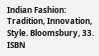Indian Fashion: Tradition, Innovation, Style. Bloomsbury, 33. ISBN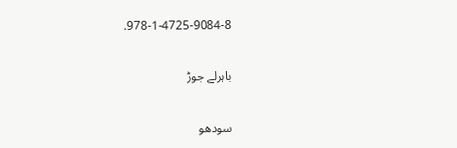978-1-4725-9084-8.

باہرلے جوڑ

سودھو